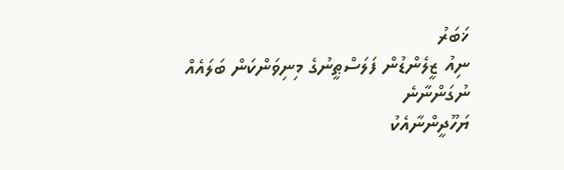ޚަބަރު
ނިއު ޒީލެންޑުން ފަލަސްޠީނުގެ މިނިވަންކަން ބަލައެއް ނުގަންނާނެ
ޔަހޫދީންނާއެކު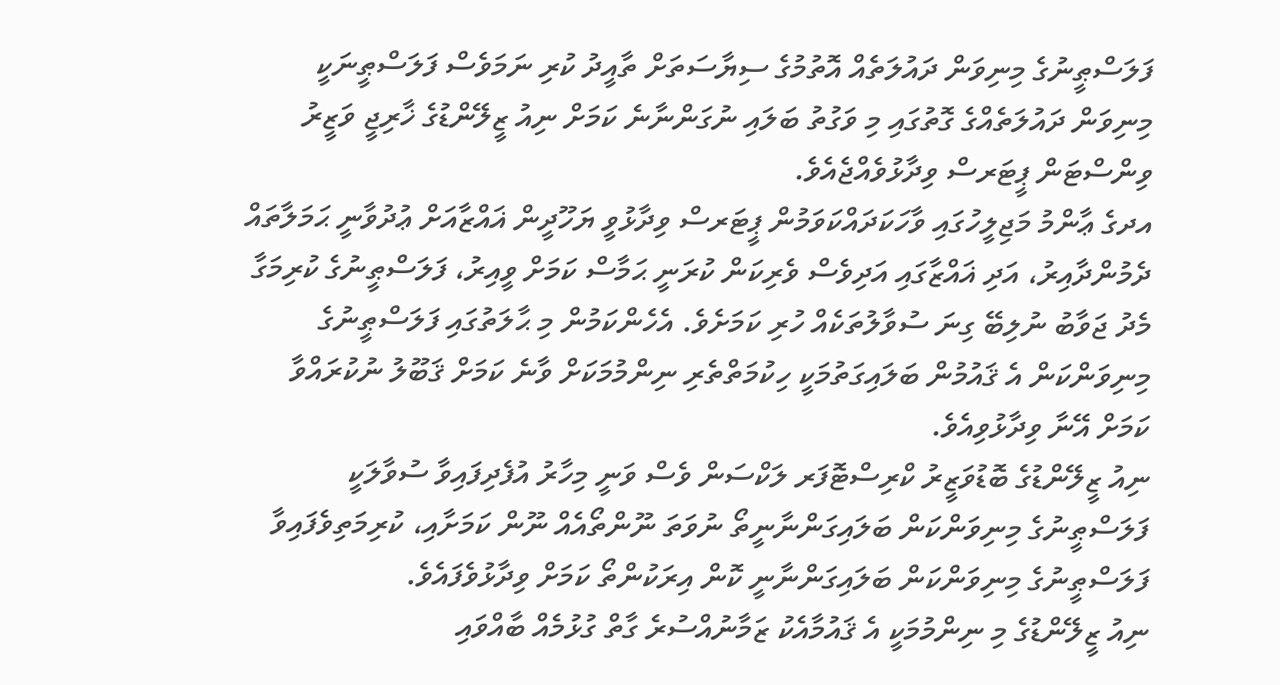ފަލަސްޠީނުގެ މިނިވަން ދައުލަތެއް އޮތުމުގެ ސިޔާސަތަށް ތާއީދު ކުރި ނަމަވެސް ފަލަސްޠީނަކީ މިނިވަން ދައުލަތެއްގެ ގޮތުގައި މި ވަގުތު ބަލައި ނުގަންނާނެ ކަމަށް ނިއު ޒީލޭންޑުގެ ޚާރިޖީ ވަޒީރު ވިންސްޓަން ޕީޓަރސް ވިދާޅުވެއްޖެއެވެ.
އދގެ ޢާންމު މަޖިލީހުގައި ވާހަކަދައްކަވަމުން ޕީޓަރސް ވިދާޅުވީ ޔަހޫދީން ޣައްޒާއަށް ޢުދުވާނީ ޙަމަލާތައް ދެމުންދާއިރު، އަދި ޣައްޒާގައި އަދިވެސް ވެރިކަން ކުރަނީ ޙަމާސް ކަމަށް ވީއިރު، ފަލަސްޠީނުގެ ކުރިމަގާ މެދު ޖަވާބު ނުލިބޭ ގިނަ ސުވާލުތަކެއް ހުރި ކަމަށެވެ. އެހެންކަމުން މި ޙާލަތުގައި ފަލަސްޠީނުގެ މިނިވަންކަން އެ ޤައުމުން ބަލައިގަތުމަކީ ހިކުމަތްތެރި ނިންމުމަކަށް ވާނެ ކަމަށް ޤަބޫލު ނުކުރައްވާ ކަމަށް އޭނާ ވިދާޅުވިއެވެ.
ނިއު ޒީލޭންޑުގެ ބޮޑުވަޒީރު ކްރިސްޓޮފަރ ލަކްސަން ވެސް ވަނީ މިހާރު އުފެދިފައިވާ ސުވާލަކީ ފަލަސްޠީނުގެ މިނިވަންކަން ބަލައިގަންނާނީތޯ ނުވަތަ ނޫންތޯއެއް ނޫން ކަމަށާއި، ކުރިމަތިވެފައިވާ ފަލަސްޠީނުގެ މިނިވަންކަން ބަލައިގަންނާނީ ކޮން އިރަކުންތޯ ކަމަށް ވިދާޅުވެފައެވެ.
ނިއު ޒީލޭންޑުގެ މި ނިންމުމަކީ އެ ޤައުމާއެކު ޒަމާނުއްސުރެ ގާތް ގުޅުމެއް ބާއްވައި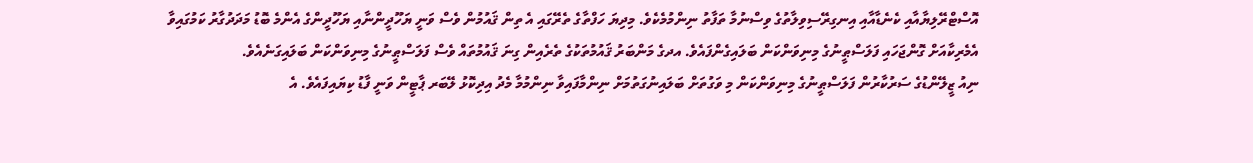އޮސްޓްރޭލިޔާއާއި ކެނެޑާއާއި އިނގިރޭސިވިލާތުގެ ވިސްނުމާ ތަފާތު ނިންމުމެކެވެ. މިދިޔަ ހަފްތާގެ ތެރޭގައި އެ ތިން ޤައުމުން ވެސް ވަނީ ޔަހޫދީންނާއި ޔަހޫދީންގެ އެންމެ ބޮޑު މަދަދުގާރު ކަމުގައިވާ އެމެރިކާއަށް ގޮންޖަހައި ފަލަސްޠީނުގެ މިނިވަންކަން ބަލައިގެންފައެވެ. އދގެ މަންބަރު ޤައުމުތަކުގެ ތެރެއިން ގިނަ ޤައުމުތައް ވެސް ފަލަސްޠީނުގެ މިނިވަންކަން ބަލައިގަނެއެވެ.
ނިއު ޒީލޭންޑުގެ ސަރުކާރުން ފަލަސްޠީނުގެ މިނިވަންކަން މި ވަގުތަށް ބަލައިނުގަތުމަށް ނިންމާފައިވާ ނިންމުމާ މެދު އިދިކޮޅު ލޭބަރ ޕާޓީން ވަނީ ފާޑު ކިޔައިފައެވެ. އެ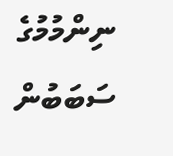ނިންމުމުގެ ސަބަބުން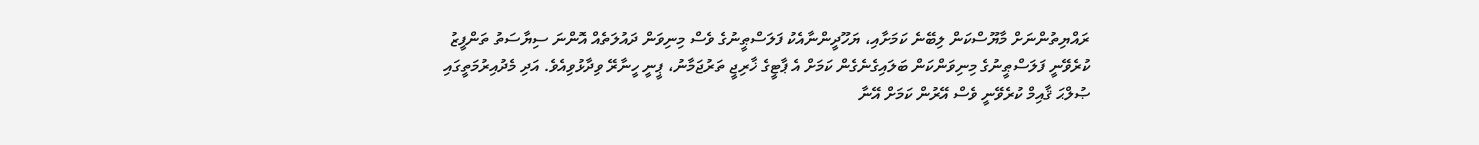ރައްޔިތުންނަށް މާޔޫސްކަން ލިބޭނެ ކަމަށާއި، ޔަހޫދީންނާއެކު ފަލަސްޠީނުގެ ވެސް މިނިވަން ދައުލަތެއް އޮންނަ ސިޔާސަތު ތަންފީޒު ކުރެވޭނީ ފަލަސްޠީނުގެ މިނިވަންކަން ބަލައިގެނެގެން ކަމަށް އެ ޕާޓީގެ ޚާރިޖީ ތަރުޖަމާނު، ޕީނީ ހީނާރޭ ވިދާޅުވިއެވެ. އަދި މެދުއިރުމަތީގައި ޞުލްޙަ ޤާއިމް ކުރެވޭނީ ވެސް އޭރުން ކަމަށް އޭނާ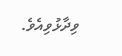ވިދާޅުވިއެވެ.